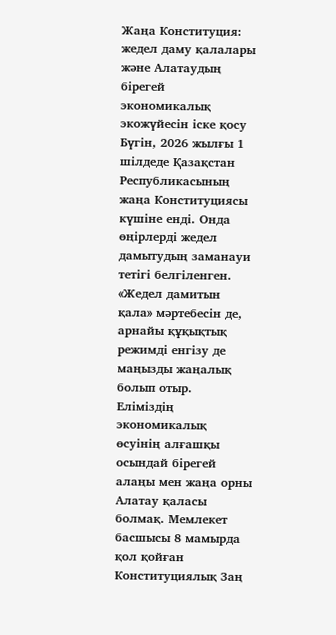Жаңа Конституция: жедел даму қалалары және Алатаудың бірегей экономикалық экожүйесін іске қосу
Бүгін, 2026 жылғы 1 шілдеде Қазақстан Республикасының жаңа Конституциясы күшіне енді. Онда өңірлерді жедел дамытудың заманауи тетігі белгіленген. «Жедел дамитын қала» мәртебесін де, арнайы құқықтық режимді енгізу де маңызды жаңалық болып отыр.
Еліміздің экономикалық өсуінің алғашқы осындай бірегей алаңы мен жаңа орны Алатау қаласы болмақ. Мемлекет басшысы 8 мамырда қол қойған Конституциялық Заң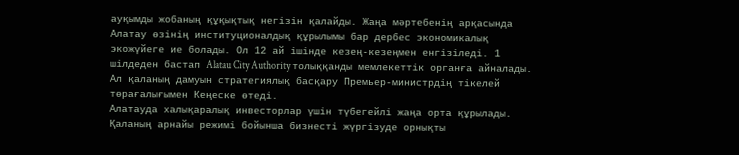ауқымды жобаның құқықтық негізін қалайды. Жаңа мәртебенің арқасында Алатау өзінің институционалдық құрылымы бар дербес экономикалық экожүйеге ие болады. Ол 12 ай ішінде кезең-кезеңмен енгізіледі. 1 шілдеден бастап Alatau City Authority толыққанды мемлекеттік органға айналады. Ал қаланың дамуын стратегиялық басқару Премьер-министрдің тікелей төрағалығымен Кеңеске өтеді.
Алатауда халықаралық инвесторлар үшін түбегейлі жаңа орта құрылады. Қаланың арнайы режимі бойынша бизнесті жүргізуде орнықты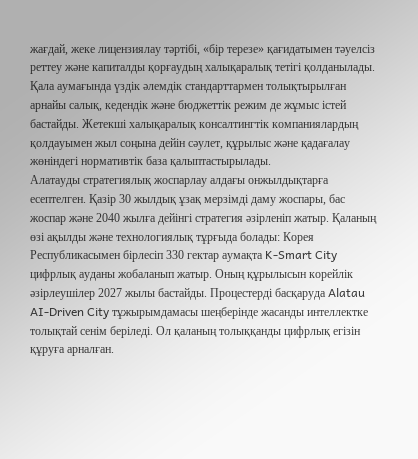жағдай, жеке лицензиялау тәртібі, «бір терезе» қағидатымен тәуелсіз реттеу және капиталды қорғаудың халықаралық тетігі қолданылады. Қала аумағында үздік әлемдік стандарттармен толықтырылған арнайы салық, кедендік және бюджеттік режим де жұмыс істей бастайды. Жетекші халықаралық консалтингтік компаниялардың қолдауымен жыл соңына дейін сәулет, құрылыс және қадағалау жөніндегі нормативтік база қалыптастырылады.
Алатауды стратегиялық жоспарлау алдағы онжылдықтарға есептелген. Қазір 30 жылдық ұзақ мерзімді даму жоспары, бас жоспар және 2040 жылға дейінгі стратегия әзірленіп жатыр. Қаланың өзі ақылды және технологиялық тұрғыда болады: Корея Республикасымен бірлесіп 330 гектар аумақта K-Smart City цифрлық ауданы жобаланып жатыр. Оның құрылысын корейлік әзірлеушілер 2027 жылы бастайды. Процестерді басқаруда Alatau AI-Driven City тұжырымдамасы шеңберінде жасанды интеллектке толықтай сенім беріледі. Ол қаланың толыққанды цифрлық егізін құруға арналған.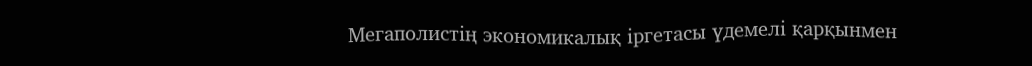Мегаполистің экономикалық іргетасы үдемелі қарқынмен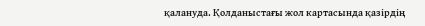қалануда. Қолданыстағы жол картасында қазірдің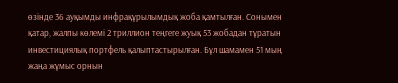өзінде 36 ауқымды инфрақұрылымдық жоба қамтылған. Сонымен қатар, жалпы көлемі 2 триллион теңгеге жуық 53 жобадан тұратын инвестициялық портфель қалыптастырылған. Бұл шамамен 51 мың жаңа жұмыс орнын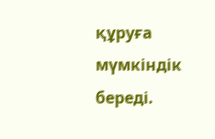құруға мүмкіндік береді.